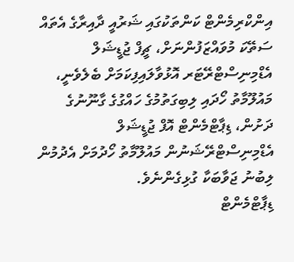އިންކްރިމެންޓް ކަންތަކުގައި ޝަރުއީ ދާއިރާގެ އެތައް ސަތޭކަ މުވައްޒަފުންނަށް، ޗީފް ޖުޑީޝަލް އެޑްމިނިސްޓްރޭޓަރ އޮޅުވާލައިފިކަމަށް ބެލެވެނީ، މައުލޫމާތު ހޯދައި ލިބިގަތުމުގެ ހައްގުގެ ގާނޫނުގެ ދަށުން، ޑިޕާޓްމެންޓް އޮފް ޖުޑީޝަލް އެޑްމިނިސްޓްރޭޝަނުން މައުލޫމާތު ހޯދުމަށް އެދުމުން ލިބުނު ޖަވާބަކާ ގުޅިގެންނެވެ.
ޑިޕާޓްމެންޓް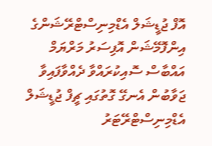އޮފް ޖުޑީޝަލް އެޑްމިނިސްޓްރޭޝަންގެ އިންފޮމޭޝަން އޮފިސަރު މަރްޔަމް އައްބާސް ސޮއިކުރައްވާ ދެއްވާފައިވާ ޖަވާބުން އެނގޭ ގޮތުގައި ޗީފް ޖުޑީޝަލް އެޑްމިނިސްޓްރޭޓަރު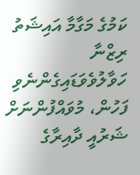ކަމުގެ މަގާމާ އައިޝަތު ރިޒްނާ ހަވާލުވެވަޑައިގެންނެވި ފަހުން، މުވައްފުންނަށް ޝަރުއީ ދާއިރާގެ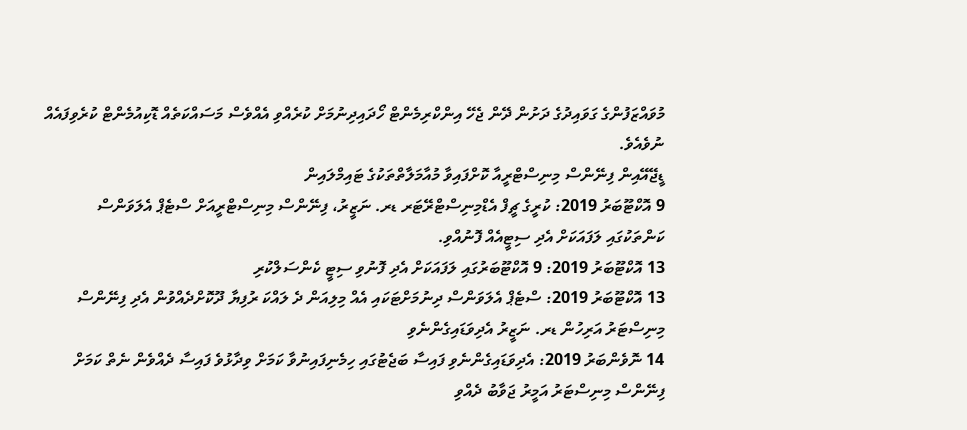މުވައްޒަފުންގެ ގަވައިދުގެ ދަށުން ދޭން ޖެހޭ އިންކްރިމެންޓް ހޯދައިދިނުމަށް ކުރެއްވި އެއްވެސް މަސައްކަތެއް ޑޮކިއުމެންޓް ކުރެވިފައެއް ނުވެއެވެ.
ޑީޖޭއޭއިން ފިނޭންސް މިނިސްޓްރީއާ ކޮށްފައިވާ މުއާމަލާތްތަކުގެ ޓައިމްލައިން
9 އޮކްޓޫބަރު 2019: ކުރީގެ ޗީފް އެޑްމިނިސްޓްރޭޓަރ ޑރ. ނަޒީރު، ފިނޭންސް މިނިސްޓްރީއަށް ސްޓެޕް އެލަވަންސް ކަންތަކުގައި ލަފައަކަށް އެދި ސިޓީއެއް ފޮނުއްވި.
13 އޮކްޓޫބަރު 2019: 9 އޮކްޓޫބަރުގައި ލަފައަކަށް އެދި ފޮނުވި ސިޓީ ކެންސަލްކުރި
13 އޮކްޓޫބަރު 2019: ސްޓެޕް އެލަވަންސް ދިނުމަށްޓަކައި އެއް މިލިއަން ދެ ލައްކަ ރުފިޔާ ދޫކޮށްދެއްވުން އެދި ފިނޭންސް މިނިސްޓަރު އަރިހުން ޑރ. ނަޒީރު އެދިވަޑައިގެންނެވި
14 ނޮވެންބަރު 2019: އެދިވަޑައިގެންނެވި ފައިސާ ބަޖެޓުގައި ހިމެނިފައިނުވާ ކަމަށް ވިދާޅުވެ ފައިސާ ދެއްވެން ނެތް ކަމަށް ފިނޭންސް މިނިސްޓަރު އަމީރު ޖަވާބު ދެއްވި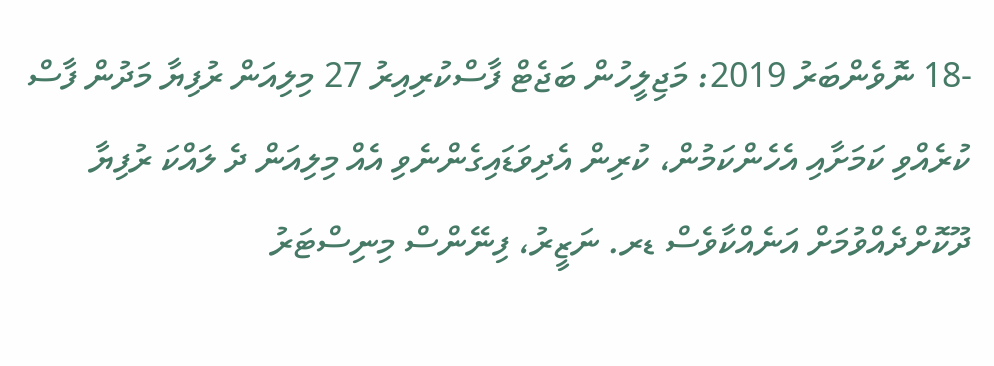-18 ނޮވެންބަރު 2019: މަޖިލީހުން ބަޖެޓް ފާސްކުރިއިރު 27 މިލިއަން ރުފިޔާ މަދުން ފާސް ކުރެއްވި ކަމަށާއި އެހެންކަމުން، ކުރިން އެދިވަޑައިގެންނެވި އެއް މިލިއަން ދެ ލައްކަ ރުފިޔާ ދޫކޮށްދެއްވުމަށް އަނެއްކާވެސް ޑރ. ނަޒީރު، ފިނޭންސް މިނިސްޓަރު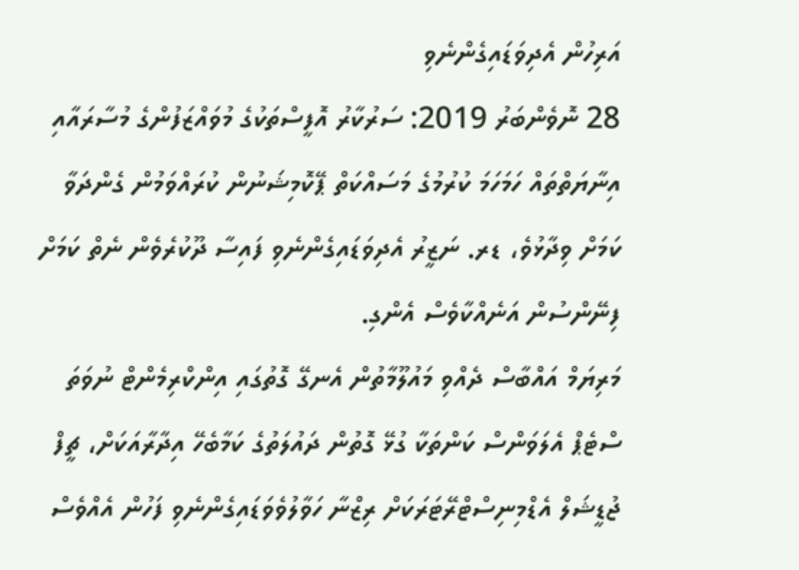އަރިހުން އެދިވަޑައިގެންނެވި
28 ނޮވެންބަރު 2019: ސަރުކާރު އޮފީސްތަކުގެ މުވައްޒަފުންގެ މުސާރައާއި އިނާޔަތްތައް ހަމަހަމަ ކުރުމުގެ މަސައްކަތް ޕޭކޮމިޝަނުން ކުރައްވަމުން ގެންދަވާ ކަމަށް ވިދާޅުވެ، ޑރ. ނަޒީރު އެދިވަޑައިގެންނެވި ފައިސާ ދޫކުރެވެން ނެތް ކަމަށް ފިނޭންސުން އަނެއްކާވެސް އެންގި.
މަރިޔަމް އައްބާސް ދެއްވި މައުލޫމާތުން އެނގޭ ގޮތުގައި އިންކްރިމެންޓް ނުވަތަ ސްޓެޕް އެލަވަންސް ކަންތަކާ ގުޅޭ ގޮތުން ދައުލަތުގެ ކަމާބެހޭ އިދާރާއަކަށް، ޗީފް ޖުޑީޝަލް އެޑްމިނިސްޓްރޭޓަރަކަށް ރިޒްނާ ހަވާލުވެވަޑައިގެންނެވި ފަހުން އެއްވެސް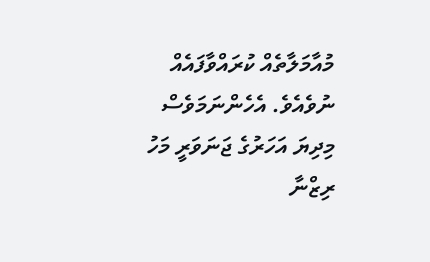މުއާމަލާތެއް ކުރައްވާފައެއް ނުވެއެވެ. އެހެންނަމަވެސް މިދިޔަ އަހަރުގެ ޖަނަވަރީ މަހު ރިޒްނާ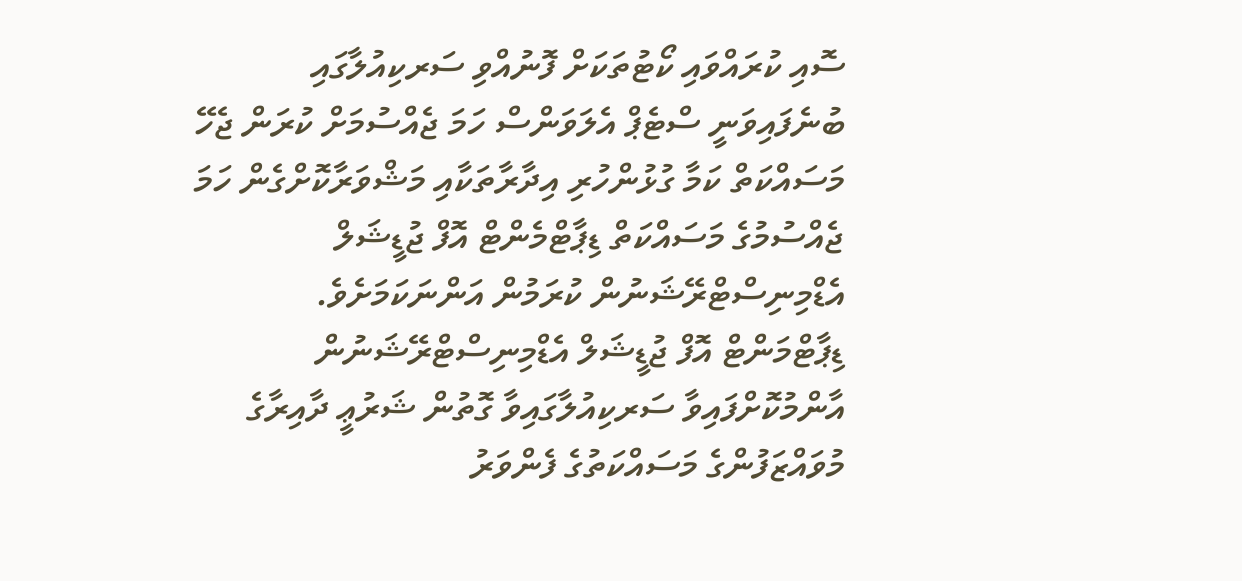ސޮއި ކުރައްވައި ކޯޓުތަކަށް ފޮނުއްވި ސަރކިއުލާގައި ބުނެފައިވަނީ ސްޓެޕް އެލަވަންސް ހަމަ ޖެއްސުމަށް ކުރަން ޖެހޭ މަސައްކަތް ކަމާ ގުޅުންހުރި އިދާރާތަކާއި މަޝްވަރާކޮށްގެން ހަމަ ޖެއްސުމުގެ މަސައްކަތް ޑިޕާޓްމެންޓް އޮފް ޖުޑީޝަލް އެޑްމިނިސްޓްރޭޝަނުން ކުރަމުން އަންނަކަމަށެވެ.
ޑިޕާޓްމަންޓް އޮފް ޖުޑީޝަލް އެޑްމިނިސްޓްރޭޝަނުން އާންމުކޮށްފައިވާ ސަރކިއުލާގައިވާ ގޮތުން ޝަރުޢީ ދާއިރާގެ މުވައްޒަފުންގެ މަސައްކަތުގެ ފެންވަރު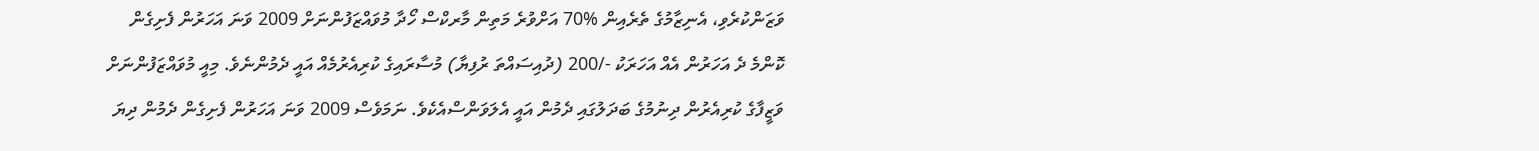ވަޒަންކުރެވި، އެނިޒާމުގެ ތެރެއިން %70 އަށްވުރެ މަތިން މާރކްސް ހޯދާ މުވައްޒަފުންނަށް 2009 ވަނަ އަހަރުން ފެށިގެން ކޮންމެ ދެ އަހަރުން އެއް އަހަރަކު -/200 (ދުއިސައްތަ ރުފިޔާ) މުސާރައިގެ ކުރިއެރުމެއް އައީ ދެމުންނެވެ. މިއީ މުވައްޒަފުންނަށް ވަޒީފާގެ ކުރިއެރުން ދިނުމުގެ ބަދަލުގައި ދެމުން އައީ އެލަވަންސްއެކެވެ. ނަމަވެސް 2009 ވަނަ އަހަރުން ފެށިގެން ދެމުން ދިޔަ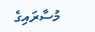މުސާރައިގެ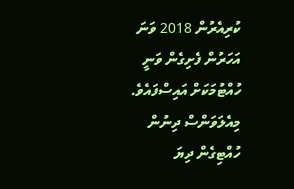ކުރިއެރުން 2018 ވަނަ އަހަރުން ފެށިގެން ވަނީ ހުއްޓުމަކަށް އައިސްފައެވެ.
މިއެލަވަންސް ދިނުން ހުއްޓިގެން ދިޔަ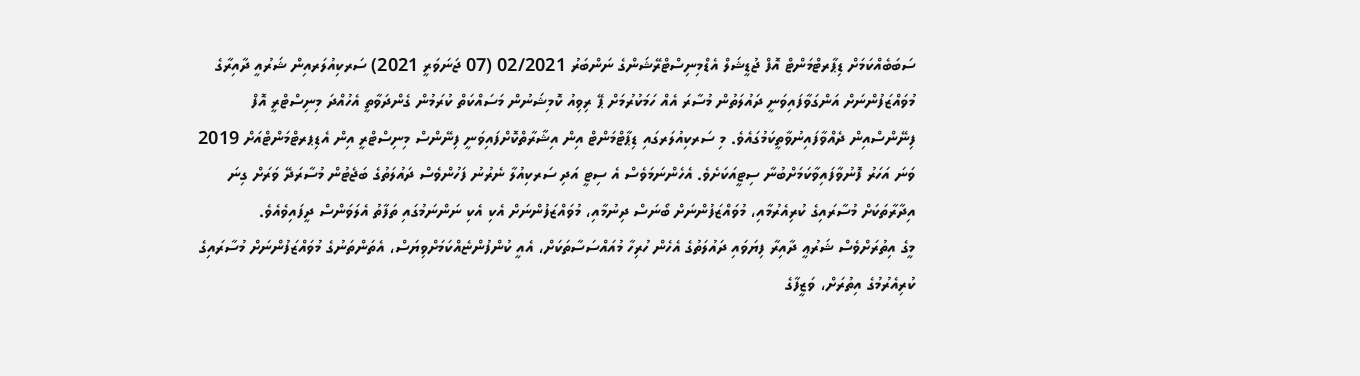ސަބަބެއްކަމަށް ޑިޕާރޓްމަންޓް އޮފް ޖުޑީޝަލް އެޑްމިނިސްޓްރޭޝަންގެ ނަންބަރު 02/2021 (07 ޖަނަވަރީ 2021) ސަރކިއުލަރއިން ޝަރުއީ ދާއިރާގެ މުވައްޒަފުންނަށް އަންގަވާފައިވަނީ ދައުލަތުން މުސާރަ އެއް ހަމަކުރުމަށް ޕޭ ރިވިއު ކޮމިޝަނުން މަސައްކަތް ކުރަމުން ގެންދަވާތީ އެހުއްދަ މިނިސްޓްރީ އޮފް ފިނޭންސްއިން ދެއްވާފައިނުވާތީކަމުގައެވެ. މި ސަރކިއުލަރގައި ޑިޕާޓްމަންޓް އިން އިޝާރާތްކޮށްފައިވަނީ ފިނޭންސް މިނިސްޓްރީ އިން އެޑިޕރޓްމަންޓްއަށް 2019 ވަނަ އަހަރު ފޮނުވާފައިވާކަމަށްބުނާ ސިޓީއަކަށެވެ. އެހެންނަމަވެސް އެ ސިޓީ އަދި ސަރކިއުލާ ނެރުނު ފަހުންވެސް ދައުލަތުގެ ބަޖެޓުން މުސާރަދޭ ވަރަށް ގިނަ އިދާރާތަކަށް މުސާރައިގެ ކުރިއެރުމާއި، މުވައްޒަފުންނަށް ބޯނަސް ދިނުމާއި، މުވައްޒަފުންނަށް އެކި އެކި ނަންނަމުގައި ތަފާތު އެލަވަންސް ދީފައިވެއެވެ.
މީގެ އިތުރަށްވެސް ޝަރުޢީ ދާއިރާ ފިޔަވައި ދައުލަތުގެ އެހެން ހުރިހާ މުއައްސަސާތަކަށް، އެއީ ކުންފުންޏެއްކަމަށްވިޔަސް، އެތަންތަނުގެ މުވައްޒަފުންނަށް މުސާރައިގެ ކުރިއެރުމުގެ އިތުރަށް، ވަޒީފާގެ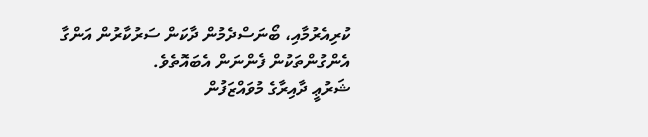ކުރިއެރުމާއި، ބޯނަސްދެމުން ދާކަން ސަރުކާރުން އަންގާ އެންގުންތަކުން ފެންނަން އެބައޮތެވެ.
ޝަރުޢީ ދާއިރާގެ މުވައްޒަފުން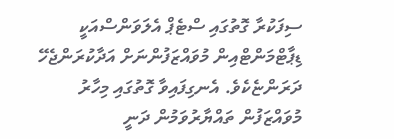ސިފަކުރާ ގޮތުގައި ސްޓެޕް އެލަވަންސްއަކީ ޑިޕާޓްމަންޓްއިން މުވައްޒަފުންނަށް އަދާކުރަންޖެހޭ ދަރަންޏެކެވެ. އެނގިފައިވާ ގޮތުގައި މިހާރު މުވައްޒަފުން ތައްޔާރުވަމުން ދަނީ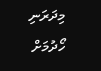މިދަރަނި ހޯދުމަށް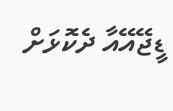ޑީޖޭއޭއާ ދެކޮޅަށް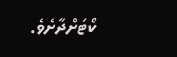ކޯޓަށްދާށެވެ.